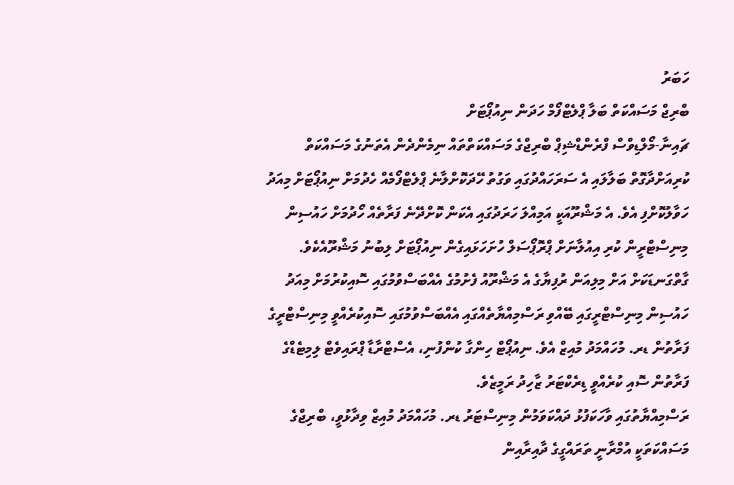ހަބަރު
ބްރިޖް މަސައްކަތް ބަލާ ޕްލެޓްފޯމް ހަދަން ނިއުޕޯޓަށް
ޗައިނާ-މޯލްޑިވްސް ފްރެންޑްޝިޕް ބްރިޖްގެ މަސައްކަތްތައް ނިމެންދެން އެތަނުގެ މަސައްކަތް ކުރިއަށްދާގޮތް ބަލާލައި އެ ސަރަހައްދުގައި ވަގުތު ހޭދަކޮށްލާނެ ޕްލެޓްފޯމެއް ހެދުމަށް ނިއުޕޯޓަށް މިއަދު ހަވާލުކޮށްފި އެވެ. އެ މަޝްރޫއަކީ އަމިއްލަ ހަރަދުގައި އެކަން ކޮށްދޭނެ ފަރާތެއް ހޯދުމަށް ހައުސިން މިނިސްޓްރީން ކުރި އިއުލާނަށް ޕްރޮޕޯސަލް ހުށަހަޅައިގެން ނިއުޕޯޓަށް ލިބުނު މަޝްރޫއެކެވެ.
ގާތްގަނޑަކަށް އަށް މިލިއަން ރުފިޔާގެ އެ މަޝްރޫއު ފެށުމުގެ އެއްބަސްވުމުގައި ސޮއިކުރުމަށް މިއަދު ހައުސިން މިނިސްޓްރީގައި ބޭއްވި ރަސްމިއްޔާތެއްގައި އެއްބަސްވުމުގައި ސޮއިކުރެއްވީ މިނިސްޓްރީގެ ފަރާތުން ޑރ. މުހައްމަދު މުއިޒް އެވެ. ނިއުޕޯޓް ހިންގާ ކުންފުނި، އެސްޓްރާޑާ ޕްރައިވެޓް ލިމިޓެޑްގެ ފަރާތުން ސޮއި ކުރެއްވީ ޑިރެކްޓަރު ޒާހިދު ރަމީޒެވެ.
ރަސްމިއްޔާތުގައި ވާހަކަފުޅު ދައްކަވަމުން މިނިސްޓަރު ޑރ. މުހައްމަދު މުއިޒް ވިދާޅުވީ، ބްރިޖްގެ މަސައްކަތަކީ އުމްރާނީ ތަރައްގީގެ ދާއިރާއިން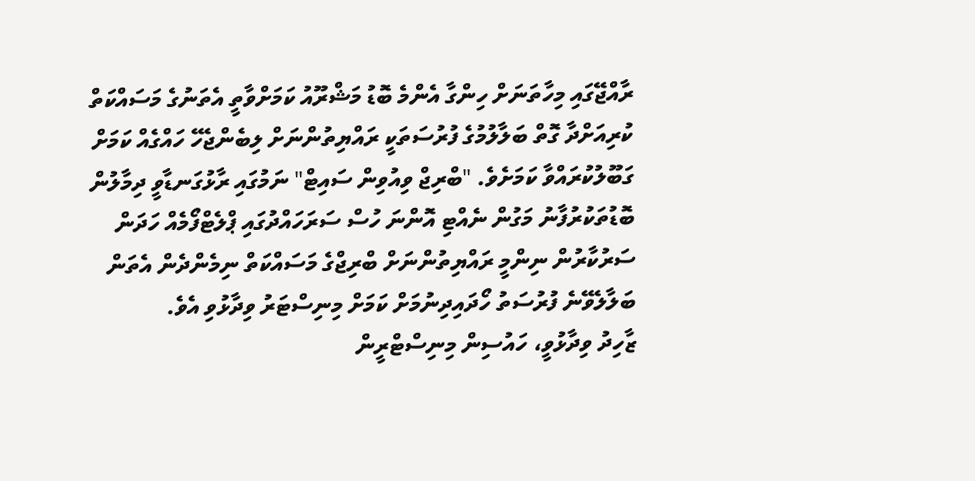ރާއްޖޭގައި މިހާތަނަށް ހިންގާ އެންމެ ބޮޑު މަޝްރޫއު ކަމަށްވާތީ އެތަނުގެ މަސައްކަތް ކުރިއަށްދާ ގޮތް ބަލާލުމުގެ ފުރުސަތަކީ ރައްޔިތުންނަށް ލިބެންޖެހޭ ހައްގެއް ކަމަށް ގަބޫލުކުރައްވާ ކަމަށެވެ. "ބްރިޖް ވިއުވިން ސައިޓް" ނަމުގައި ރާޅުގަނޑާވީ ދިމާލުން ބޮޑުތަކުރުފާނު މަގުން ނެއްޓި އޮންނަ ހުސް ސަރަހައްދުގައި ޕްލެޓްފޯމެއް ހަދަން ސަރުކާރުން ނިންމީ ރައްޔިތުންނަށް ބްރިޖްގެ މަސައްކަތް ނިމެންދެން އެތަން ބަލާލެވޭނެ ފުރުސަތު ހޯދައިދިނުމަށް ކަމަށް މިނިސްޓަރު ވިދާޅުވި އެވެ.
ޒާހިދު ވިދާޅުވީ، ހައުސިން މިނިސްޓްރީން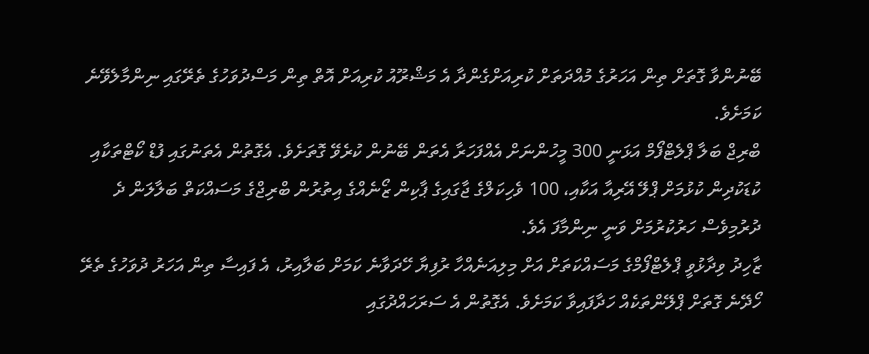ބޭނުންވާ ގޮތަށް ތިން އަހަރުގެ މުއްދަތަށް ކުރިއަށްގެންދާ އެ މަޝްރޫއު ކުރިއަށް އޮތް ތިން މަސްދުވަހުގެ ތެރޭގައި ނިންމާލެވޭނެ ކަމަށެވެ.
ބްރިޖް ބަލާ ޕްލެޓްފޯމް އަޅަނީ 300 މީހުންނަށް އެއްފަހަރާ އެތަން ބޭނުން ކުރެވޭ ގޮތަށެވެ. އެގޮތުން އެތަނުގައި ފުޑް ކޯޓްތަކާއި ކުޑަކުދިން ކުޅުމަށް ޕްލޭ އޭރިއާ އަކާއި، 100 ވެހިކަލްގެ ޖާގައިގެ ޕާކިން ޒޯނެއްގެ އިތުރުން ބްރިޖްގެ މަސައްކަތް ބަލާލަން ދެ ދުރުމިވެސް ހަރުކުރުމަށް ވަނީ ނިންމާފަ އެވެ.
ޒާހިދު ވިދާޅުވީ ޕްލެޓްފޯމްގެ މަސައްކަތަށް އަށް މިލިއަނެއްހާ ރުފިޔާ ހޭދަވާނެ ކަމަށް ބަލާއިރު، އެ ފައިސާ ތިން އަހަރު ދުވަހުގެ ތެރޭ ހޯދޭނެ ގޮތަށް ޕްލޭންތަކެއް ހަދާފައިވާ ކަމަށެވެ. އެގޮތުން އެ ސަރަހައްދުގައި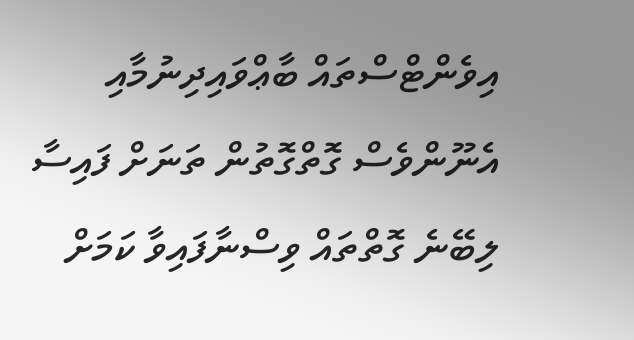އިވެންޓްސްތައް ބާޢްވައިދިނުމާއި އެނޫންވެސް ގޮތްގޮތުން ތަނަށް ފައިސާ ލިބޭނެ ގޮތްތައް ވިސްނާފައިވާ ކަމަށް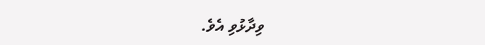ވިދާޅުވި އެވެ.